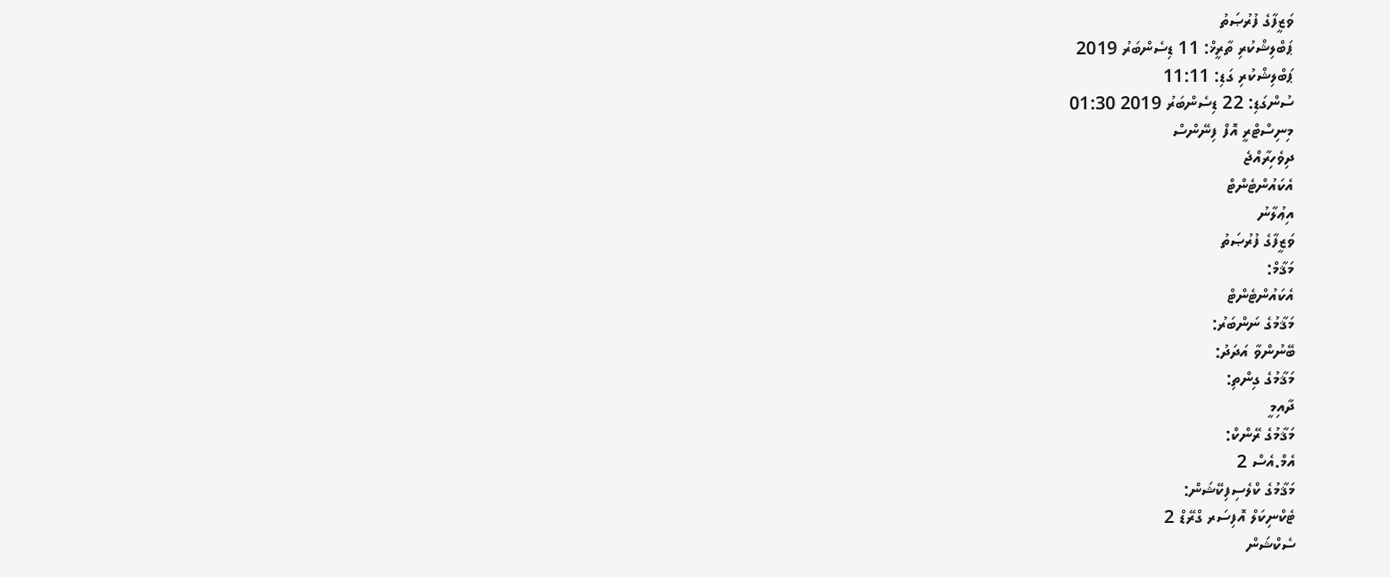ވަޒީފާގެ ފުރުޞަތު
ޕަބްލިޝްކުރި ތާރީޚް: 11 ޑިސެންބަރު 2019
ޕަބްލިޝްކުރި ގަޑި: 11:11
ސުންގަޑި: 22 ޑިސެންބަރު 2019 01:30
މިނިސްޓްރީ އޮފް ފިނޭންސް
ދިވެހިރާއްޖެ
އެކައުންޓެންޓް
އިޢުލާނު
ވަޒީފާގެ ފުރުޞަތު
މަޤާމް:
އެކައުންޓެންޓް
މަޤާމުގެ ނަންބަރު:
ބޭނުންވާ އަދަދު:
މަޤާމުގެ ގިންތި:
ދާއިމީ
މަޤާމުގެ ރޭންކް:
އެމް.އެސް 2
މަޤާމުގެ ކްލެސިފިކޭޝަން:
ޓެކްނިކަލް އޮފިސަރ ގްރޭޑް 2
ސެކްޝަން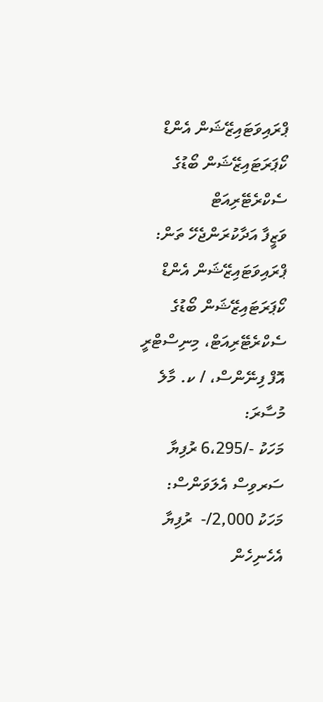ޕްރައިވަޓައިޒޭޝަން އެންޑް ކޯޕަރަޓައިޒޭޝަން ބޯޑުގެ ސެކްރެޓޭރިއަޓް
ވަޒީފާ އަދާކުރަންޖެހޭ ތަން:
ޕްރައިވަޓައިޒޭޝަން އެންޑް ކޯޕަރަޓައިޒޭޝަން ބޯޑުގެ ސެކްރެޓޭރިއަޓް، މިނިސްޓްރީ އޮފް ފިނޭންސް، / ކ. މާލެ
މުސާރަ:
މަހަކު -/6،295 ރުފިޔާ
ސަރވިސް އެލަވަންސް:
މަހަކު 2,000/-  ރުފިޔާ
އެހެނިހެން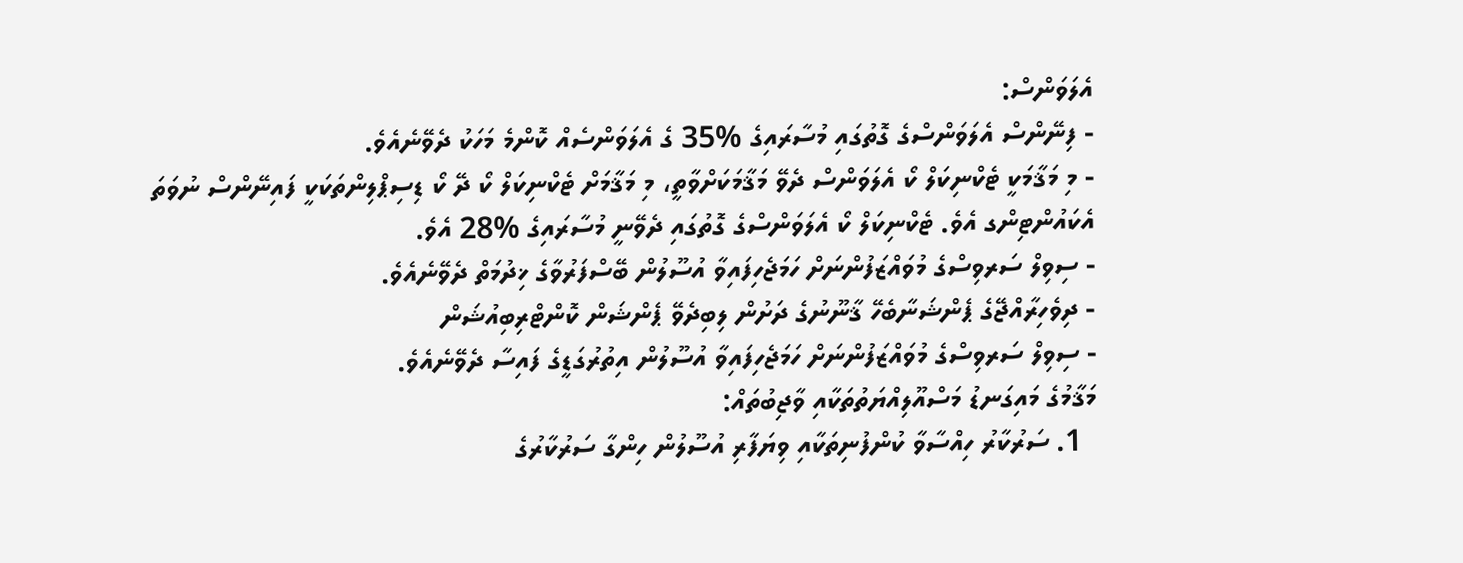އެލަވަންސް:
- ފިނޭންސް އެލަވަންސްގެ ގޮތުގައި މުސާރައިގެ %35 ގެ އެލަވަންސެއް ކޮންމެ މަހަކު ދެވޭނެއެވެ.
- މި މަޤާމަކީ ޓެކްނިކަލް ކޯ އެލަވަންސް ދެވޭ މަޤާމަކަށްވާތީ، މި މަޤާމަށް ޓެކްނިކަލް ކޯ ދޭ ކޯ ޑިސިޕްލިންތަކަކީ ފައިނޭންސް ނުވަތަ އެކައުންޓިންގ އެވެ. ޓެކްނިކަލް ކޯ އެލަވަންސްގެ ގޮތުގައި ދެވޭނީ މުސާރައިގެ %28 އެވެ.
- ސިވިލް ސަރވިސްގެ މުވައްޒަފުންނަށް ހަމަޖެހިފައިވާ އުސޫލުން ބޭސްފަރުވާގެ ޚިދުމަތް ދެވޭނެއެވެ.
- ދިވެހިރާއްޖޭގެ ޕެންޝަނާބެހޭ ޤާނޫނުގެ ދަށުން ލިބިދެވޭ ޕެންޝަން ކޮންޓްރިބިއުޝަން
- ސިވިލް ސަރވިސްގެ މުވައްޒަފުންނަށް ހަމަޖެހިފައިވާ އުސޫލުން އިތުރުގަޑީގެ ފައިސާ ދެވޭނެއެވެ.
މަޤާމުގެ މައިގަނޑު މަސްއޫލިއްޔަތުތަކާއި ވާޖިބުތައް:
  1. ސަރުކާރު ހިއްސާވާ ކުންފުނިތަކާއި ވިޔަފާރި އުސޫލުން ހިންގާ ސަރުކާރުގެ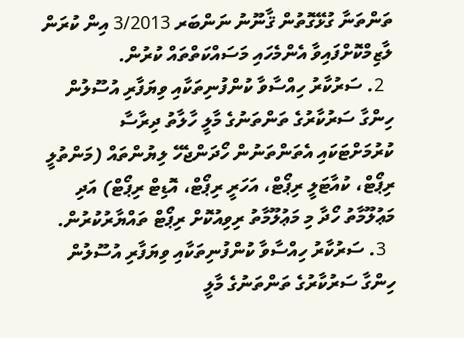ތަންތަނާ ގުޅޭގޮތުން ޤާނޫނު ނަންބަރ 3/2013 އިން ކުރަން ލާޒިމްކޮށްފައިވާ އެންމެހައި މަސައްކަތްތައް ކުރުން.
  2. ސަރުކާރު ހިއްސާވާ ކުންފުނިތަކާއި ވިޔަފާރި އުސޫލުން ހިންގާ ސަރުކާރުގެ ތަންތަނުގެ މާލީ ހާލާތު ދިރާސާ ކުރުމަށްޓަކައި އެތަންތަނުން ހޯދަންޖެހޭ ލިޔުންތައް (މަންތުލީ ރިޕޯޓް، ކުއާޓަލީ ރިޕޯޓް، އަހަރީ ރިޕޯޓް، އޮޑިޓް ރިޕޯޓް) އަދި މަޢުލޫމާތު ހޯދާ މި މަޢުލޫމާތު ރިވިއުކޮށް ރިޕޯޓް ތައްޔާރުކުރުން.
  3. ސަރުކާރު ހިއްސާވާ ކުންފުނިތަކާއި ވިޔަފާރި އުސޫލުން ހިންގާ ސަރުކާރުގެ ތަންތަނުގެ މާލީ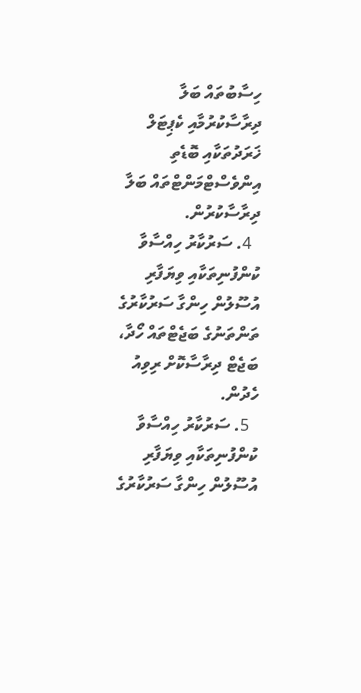ހިސާބުތައް ބަލާ ދިރާސާކުރުމާއި ކެޕިޓަލް ޚަރަދުތަކާއި ބޮޑެތި އިންވެސްޓްމަންޓްތައް ބަލާ ދިރާސާކުރުން.
  4. ސަރުކާރު ހިއްސާވާ ކުންފުނިތަކާއި ވިޔަފާރި އުސޫލުން ހިންގާ ސަރުކާރުގެ ތަންތަނުގެ ބަޖެޓްތައް ހޯދާ، ބަޖެޓް ދިރާސާކޮށް ރިވިއު ހެދުން.
  5. ސަރުކާރު ހިއްސާވާ ކުންފުނިތަކާއި ވިޔަފާރި އުސޫލުން ހިންގާ ސަރުކާރުގެ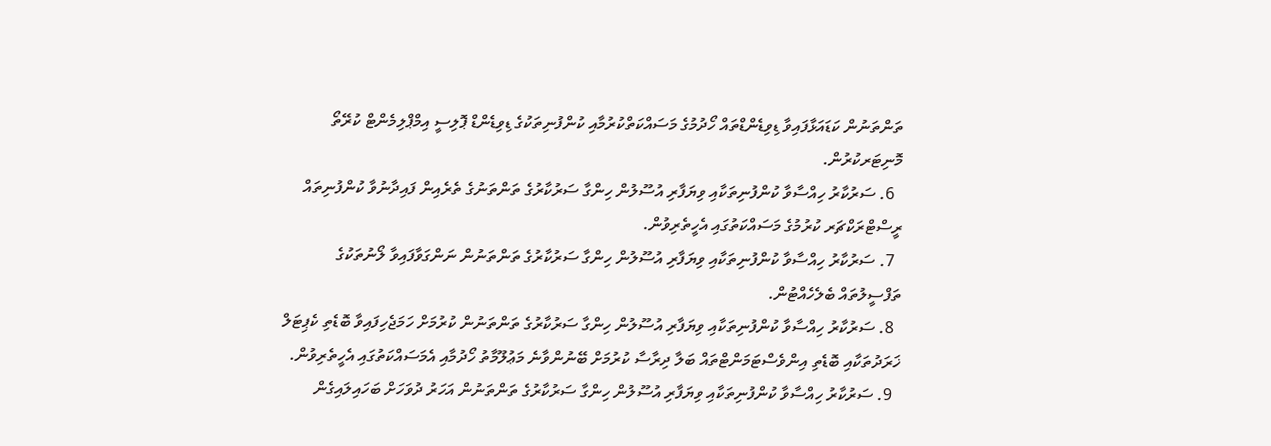ތަންތަނުން ކަޑައަޅާފައިވާ ޑިވިޑެންޑްތައް ހޯދުމުގެ މަސައްކަތްކުރުމާއި ކުންފުނިތަކުގެ ޑިވިޑެންޑް ޕޮލިސީ އިމްޕްލިމެންޓް ކުރޭތޯ މޮނިޓަރކުރުން.
  6. ސަރުކާރު ހިއްސާވާ ކުންފުނިތަކާއި ވިޔަފާރި އުސޫލުން ހިންގާ ސަރުކާރުގެ ތަންތަނުގެ ތެރެއިން ފައިދާނުވާ ކުންފުނިތައް ރީސްޓްރަކްޗަރ ކުރުމުގެ މަސައްކަތުގައި އެހީތެރިވުން.
  7. ސަރުކާރު ހިއްސާވާ ކުންފުނިތަކާއި ވިޔަފާރި އުސޫލުން ހިންގާ ސަރުކާރުގެ ތަންތަނުން ނަންގަވާފައިވާ ލޯނުތަކުގެ ތަފްސީލުތައް ބެލެހެއްޓުން.
  8. ސަރުކާރު ހިއްސާވާ ކުންފުނިތަކާއި ވިޔަފާރި އުސޫލުން ހިންގާ ސަރުކާރުގެ ތަންތަނުން ކުރުމަށް ހަމަޖެހިފައިވާ ބޮޑެތި ކެޕިޓަލް ޚަރަދުތަކާއި ބޮޑެތި އިންވެސްޓަމަންޓްތައް ބަލާ ދިރާސާ ކުރުމަށް ބޭނުންވާނެ މަޢުލޫމާތު ހޯދުމާއި އެމަސައްކަތުގައި އެހީތެރިވުން.
  9. ސަރުކާރު ހިއްސާވާ ކުންފުނިތަކާއި ވިޔަފާރި އުސޫލުން ހިންގާ ސަރުކާރުގެ ތަންތަނުން އަހަރު ދުވަހަށް ބަހައިލައިގެން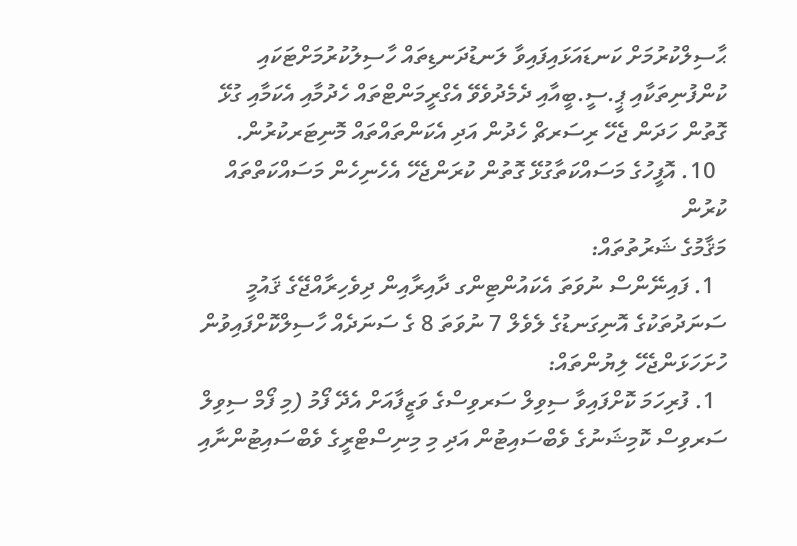ޙާސިލްކުރުމަށް ކަނޑައަޅައިފައިވާ ލަނޑުދަނޑިތައް ހާސިލުކުރުމަށްޓަކައި ކުންފުނިތަކާއި ޕީ.ސީ.ބީއާއި ދެމެދުވެވޭ އެގްރީމަންޓްތައް ހެދުމާއި އެކަމާއި ގުޅޭ ގޮތުން ހަދަން ޖެހޭ ރިސަރޗް ހެދުން އަދި އެކަންތައްތައް މޮނިޓަރކުރުން.
  10. އޮފީހުގެ މަސައްކަތާގުޅޭ ގޮތުން ކުރަންޖެހޭ އެހެނިހެން މަސައްކަތްތައް ކުރުން
މަޤާމުގެ ޝަރުތުތައް:
  1. ފައިނޭންސް ނުވަތަ އެކައުންޓިންގ ދާއިރާއިން ދިވެހިރާއްޖޭގެ ޤައުމީ ސަނަދުތަކުގެ އޮނިގަނޑުގެ ލެވެލް 7 ނުވަތަ 8 ގެ ސަނަދެއް ހާސިލްކޮށްފައިވުން
ހުށަހަޅަންޖެހޭ ލިޔުންތައް:
  1. ފުރިހަމަ ކޮށްފައިވާ ސިވިލް ސަރވިސްގެ ވަޒީފާއަށް އެދޭ ފޯމު (މި ފޯމް ސިވިލް ސަރވިސް ކޮމިޝަނުގެ ވެބްސައިޓުން އަދި މި މިނިސްޓްރީގެ ވެބްސައިޓުންނާއި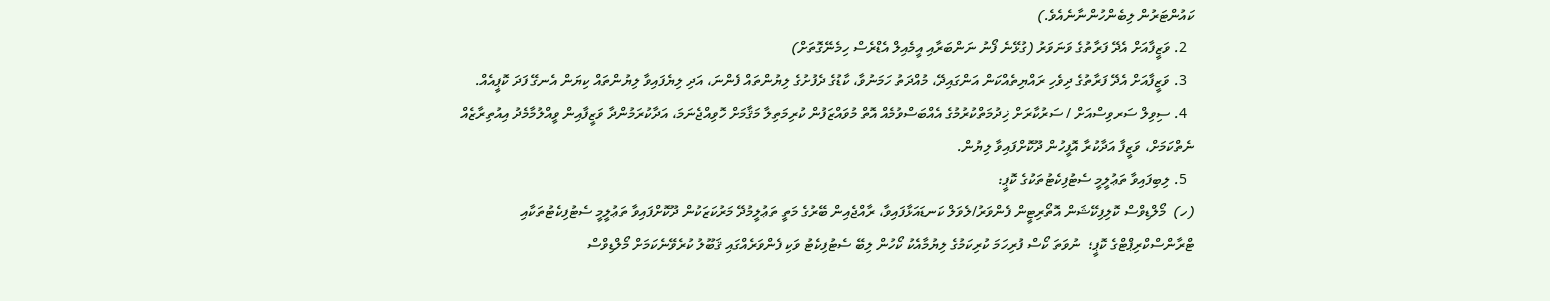ކައުންޓަރުން ލިބެންހުންނާނެއެވެ.)
  2. ވަޒީފާއަށް އެދޭ ފަރާތުގެ ވަނަވަރު (ގުޅޭނެ ފޯނު ނަންބަރާއި އީމެއިލް އެޑްރެސް ހިމެނޭގޮތަށް)
  3. ވަޒީފާއަށް އެދޭ ފަރާތުގެ ދިވެހި ރައްޔިތެއްކަން އަންގައިދޭ، މުއްދަތު ހަމަނުވާ، ކާޑުގެ ދެފުށުގެ ލިޔުންތައް ފެންނަ، އަދި ލިޔެފައިވާ ލިޔުންތައް ކިޔަން އެނގޭ ފަދަ ކޮޕީއެއް.
  4. ސިވިލް ސަރވިސްއަށް / ސަރުކާރަށް ޚިދުމަތްކުރުމުގެ އެއްބަސްވުމެއް އޮތް މުވައްޒަފުން ކުރިމަތިލާ މަޤާމަށް ހޮވިއްޖެނަމަ، އަދާކުރަމުންދާ ވަޒީފާއިން ވީއްލުމާމެދު އިއުތިރާޒެއް ނެތްކަމަށް، ވަޒީފާ އަދާކުރާ އޮފީހުން ދޫކޮށްފައިވާ ލިޔުން.
  5. ލިބިފައިވާ ތަޢުލީމީ ސެޓުފިކެޓުތަކުގެ ކޮޕީ:
(ހ)  މޯލްޑިވްސް ކޮލިފިކޭޝަން އޮތޯރިޓީން ފެންވަރު/ލެވަލް ކަނޑައަޅާފައިވާ، ރާއްޖެއިން ބޭރުގެ މަތީ ތަޢުލީމުދޭ މަރުކަޒަކުން ދޫކޮށްފައިވާ ތަޢުލީމީ ސެޓުފިކެޓުތަކާއި ޓްރާންސްކްރިޕްޓްގެ ކޮޕީ؛  ނުވަތަ ކޯސް ފުރިހަމަ ކުރިކަމުގެ ލިޔުމާއެކު ކޯހުން ލިބޭ ސެޓުފިކެޓު ވަކި ފެންވަރެއްގައި ޤަބޫލު ކުރެވޭނެކަމަށް މޯލްޑިވްސް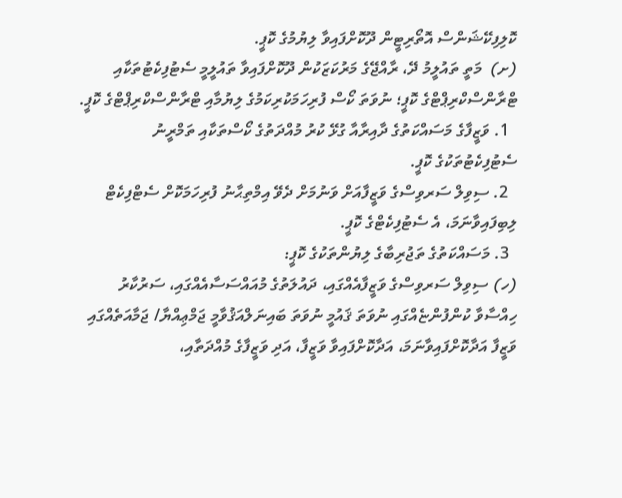ކޮލިފިކޭޝަންސް އޮތޯރިޓީން ދޫކޮށްފައިވާ ލިޔުމުގެ ކޮޕީ.
(ށ)  މަތީ ތައުލީމު ދޭ، ރާއްޖޭގެ މަރުކަޒަކުން ދޫކޮށްފައިވާ ތައުލީމީ ސެޓުފިކެޓުތަކާއި ޓްރާންސްކްރިޕްޓްގެ ކޮޕީ؛ ނުވަތަ ކޯސް ފުރިހަމަކުރިކަމުގެ ލިޔުމާއި ޓްރާންސްކްރިޕްޓްގެ ކޮޕީ.
  1. ވަޒީފާގެ މަސައްކަތުގެ ދާއިރާއާ ގުޅޭ ކުރު މުއްދަތުގެ ކޯސްތަކާއި ތަމްރީނު ސެޓުފިކެޓުތަކުގެ ކޮޕީ.
  2. ސިވިލް ސަރވިސްގެ ވަޒީފާއަށް ވަނުމަށް ދެވޭ އިމްތިޙާނު ފުރިހަމަކޮށް ސެޓްފިކެޓް ލިބިފައިވާނަމަ، އެ ސެޓުފިކެޓްގެ ކޮޕީ.
  3. މަސައްކަތުގެ ތަޖުރިބާގެ ލިޔުންތަކުގެ ކޮޕީ:
(ހ) ސިވިލް ސަރވިސްގެ ވަޒީފާއެއްގައި، ދައުލަތުގެ މުއައްސަސާއެއްގައި، ސަރުކާރު ހިއްސާވާ ކުންފުންޏެއްގައި ނުވަތަ ޤައުމީ ނުވަތަ ބައިނަލްއަޤުވާމީ ޖަމްޢިއްޔާ/ ޖަމާއަތެއްގައި ވަޒީފާ އަދާކޮށްފައިވާނަމަ، އަދާކޮށްފައިވާ ވަޒީފާ، އަދި ވަޒީފާގެ މުއްދަތާއި،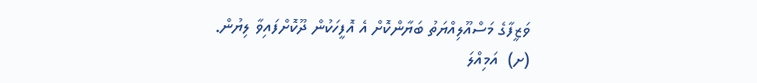ވަޒީފާގެ މަސްއޫލިއްޔަތު ބަޔާންކޮށް އެ އޮފީހަކުން ދޫކޮށްފައިވާ ލިޔުން.
(ށ)  އަމިއްލަ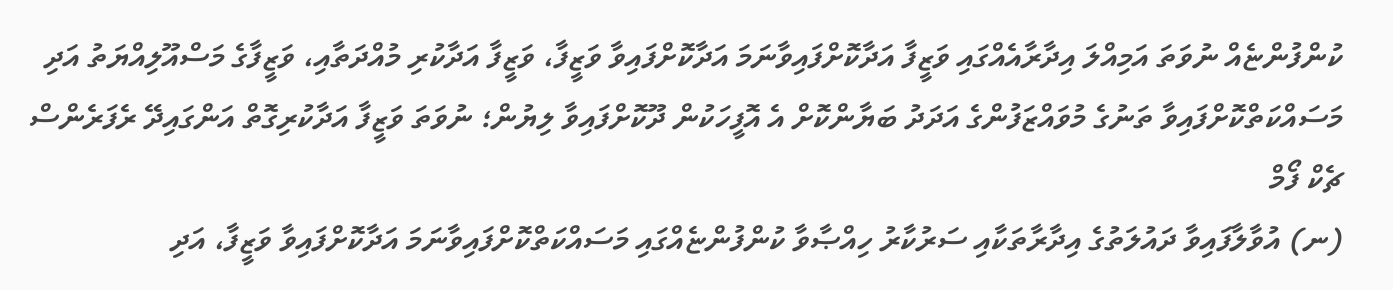ކުންފުންޏެއް ނުވަތަ އަމިއްލަ އިދާރާއެއްގައި ވަޒީފާ އަދާކޮށްފައިވާނަމަ އަދާކޮށްފައިވާ ވަޒީފާ، ވަޒީފާ އަދާކުރި މުއްދަތާއި، ވަޒީފާގެ މަސްއޫލިއްޔަތު އަދި މަސައްކަތްކޮށްފައިވާ ތަނުގެ މުވައްޒަފުންގެ އަދަދު ބަޔާންކޮށް އެ އޮފީހަކުން ދޫކޮށްފައިވާ ލިޔުން؛ ނުވަތަ ވަޒީފާ އަދާކުރިގޮތް އަންގައިދޭ ރެފަރެންސް ޗެކް ފޯމް
(ނ) އުވާލާފައިވާ ދައުލަތުގެ އިދާރާތަކާއި ސަރުކާރު ހިއްޞާވާ ކުންފުންޏެއްގައި މަސައްކަތްކޮށްފައިވާނަމަ އަދާކޮށްފައިވާ ވަޒީފާ، އަދި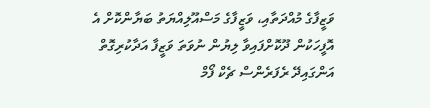ވަޒީފާގެ މުއްދަތާއި، ވަޒީފާގެ މަސްއޫލިއްޔަތު ބަޔާންކޮށް އެ އޮފީހަކުން ދޫކޮށްފައިވާ ލިޔުން ނުވަތަ ވަޒީފާ އަދާކުރިގޮތް އަންގައިދޭ ރެފަރެންސް ޗެކް ފޯމް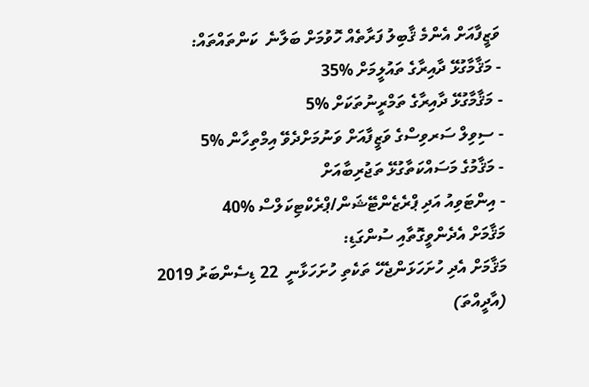ވަޒީފާއަށް އެންމެ ޤާބިލު ފަރާތެއް ހޮވުމަށް ބަލާނެ  ކަންތައްތައް:
- މަޤާމާގުޅޭ ދާއިރާގެ ތައުލީމަށް %35
- މަޤާމާގުޅޭ ދާއިރާގެ ތަމްރީނުތަކަށް %5
- ސިވިލް ސަރވިސްގެ ވަޒީފާއަށް ވަނުމަށްދެވޭ އިމްތިހާން %5
- މަޤާމުގެ މަސައްކަތާގުޅޭ ތަޖުރިބާއަށް
- އިންޓަވިއު އަދި ޕްރެޒެންޓޭޝަން/ޕްރެކްޓިކަލްސް %40
މަޤާމަށް އެދެންވީގޮތާއި ސުންގަޑި:
މަޤާމަށް އެދި ހުށަހަޅަންޖެހޭ ތަކެތި ހުށަހަޅާނީ  22 ޑިސެންބަރު 2019 (އާދީއްތަ)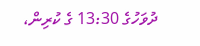ދުވަހުގެ 13:30 ގެ ކުރިން،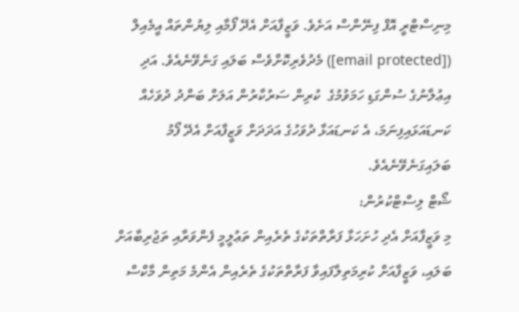މިނިސްޓްރީ އޮފް ފިނޭންސް އަށެވެ. ވަޒީފާއަށް އެދޭ ފޯމާއި ލިޔުންތައް އީމެއިލް ([email protected]) މެދުވެރިކޮށްވެސް ބަލައި ގަނެވޭނެއެވެ. އަދި އިޢުލާނުގެ ސުންގަޑި ހަމަވުމުގެ  ކުރިން ސަރުކާރުން އަލަށް ބަންދު ދުވަހެއް ކަނޑައަޅައިފިނަމަ، އެ ކަނޑައަޅާ ދުވަހުގެ އަދަދަށް ވަޒީފާއަށް އެދޭ ފޯމު ބަލައިގަނެވޭނެއެވެ.
ޝޯޓް ލިސްޓްކުރުން:
މި ވަޒީފާއަށް އެދި ހުށަހަޅާ ފަރާތްތަކުގެ ތެރެއިން ތަޢުލީމީ ފެންވަރާއި ތަޖުރިބާއަށް ބަލައި، ވަޒީފާއަށް ކުރިމަތިލާފައިވާ ފަރާތްތަކުގެ ތެރެއިން އެންމެ މަތިން މާކްސް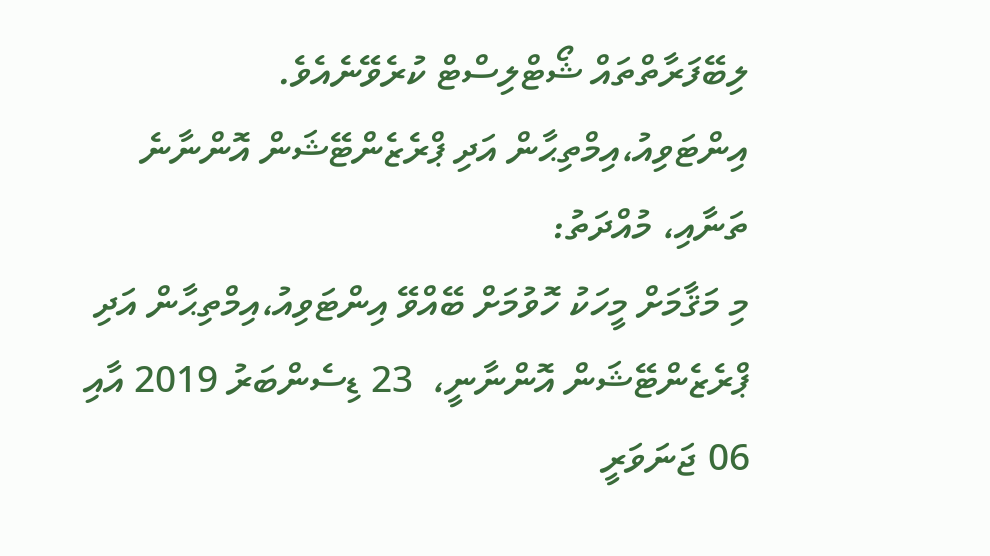ލިބޭފަރާތްތައް ޝޯޓްލިސްޓް ކުރެވޭނެއެވެ.
އިންޓަވިއު،އިމްތިޙާން އަދި ޕްރެޒެންޓޭޝަން އޮންނާނެ ތަނާއި، މުއްދަތު:
މި މަޤާމަށް މީހަކު ހޮވުމަށް ބޭއްވޭ އިންޓަވިއު،އިމްތިޙާން އަދި ޕްރެޒެންޓޭޝަން އޮންނާނީ،  23 ޑިސެންބަރު 2019 އާއި 06 ޖަނަވަރީ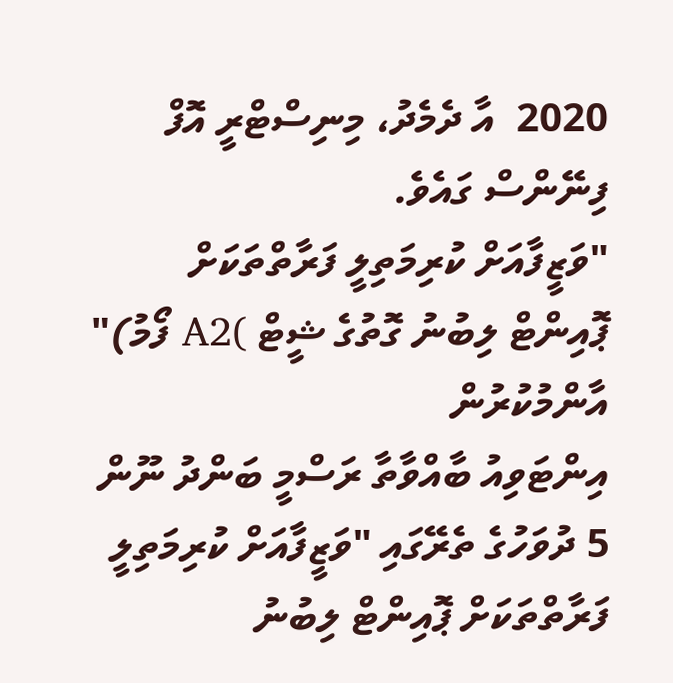2020  އާ ދެމެދު، މިނިސްޓްރީ އޮފް ފިނޭންސް ގައެވެ.
"ވަޒީފާއަށް ކުރިމަތިލީ ފަރާތްތަކަށް ޕޮއިންޓް ލިބުނު ގޮތުގެ ޝީޓް )A2 ފޯމު)" އާންމުކުރުން
އިންޓަވިއު ބާއްވާތާ ރަސްމީ ބަންދު ނޫން 5 ދުވަހުގެ ތެރޭގައި "ވަޒީފާއަށް ކުރިމަތިލީ ފަރާތްތަކަށް ޕޮއިންޓް ލިބުނު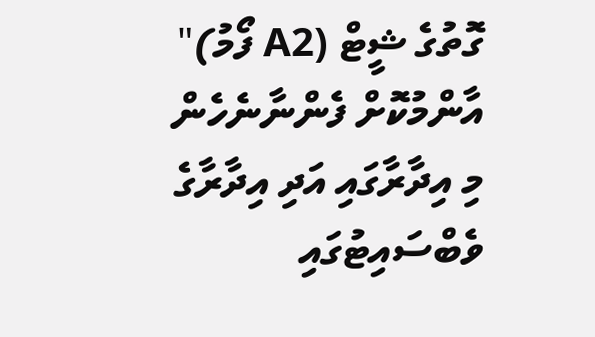ގޮތުގެ ޝީޓް (A2 ފޯމު)" އާންމުކޮށް ފެންނާނެހެން މި އިދާރާގައި އަދި އިދާރާގެ ވެބްސައިޓުގައި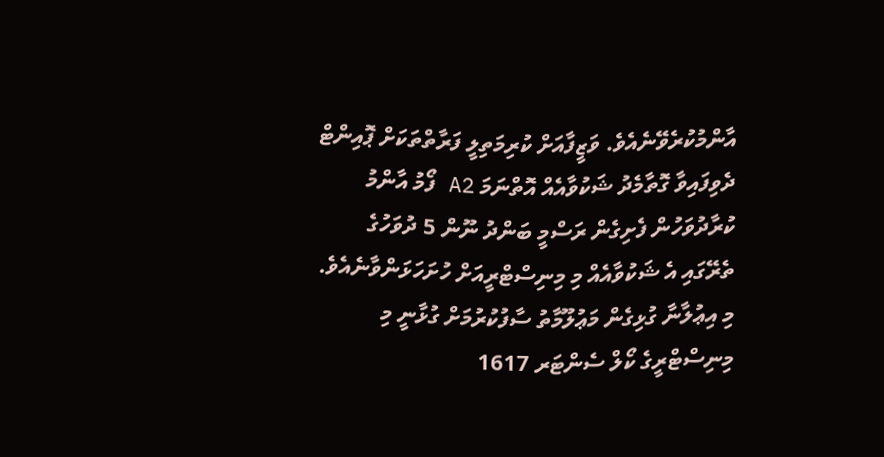އާންމުކުރެވޭނެއެވެ. ވަޒީފާއަށް ކުރިމަތިލީ ފަރާތްތަކަށް ޕޮއިންޓް ދެވިފައިވާ ގޮތާމެދު ޝަކުވާއެއް އޮތްނަމަ A2 ފޯމު އާންމު ކުރާދުވަހުން ފެށިގެން ރަސްމީ ބަންދު ނޫން 5 ދުވަހުގެ ތެރޭގައި އެ ޝަކުވާއެއް މި މިނިސްޓްރީއަށް ހުށަހަޅަންވާނެއެވެ.
މި އިޢުލާނާ ގުޅިގެން މަޢުލޫމާތު ސާފުކުރުމަށް ގުޅާނީ މި މިނިސްޓްރީގެ ކޯލް ސެންޓަރ 1617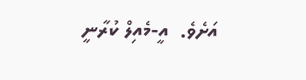އަށެވެ.  އީ-މެއިލް ކުރާނީ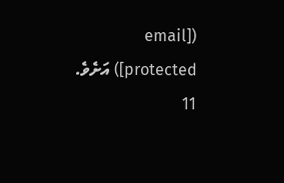([email protected]) އަށެވެ.
11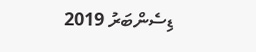ޑިސެންބަރު 2019